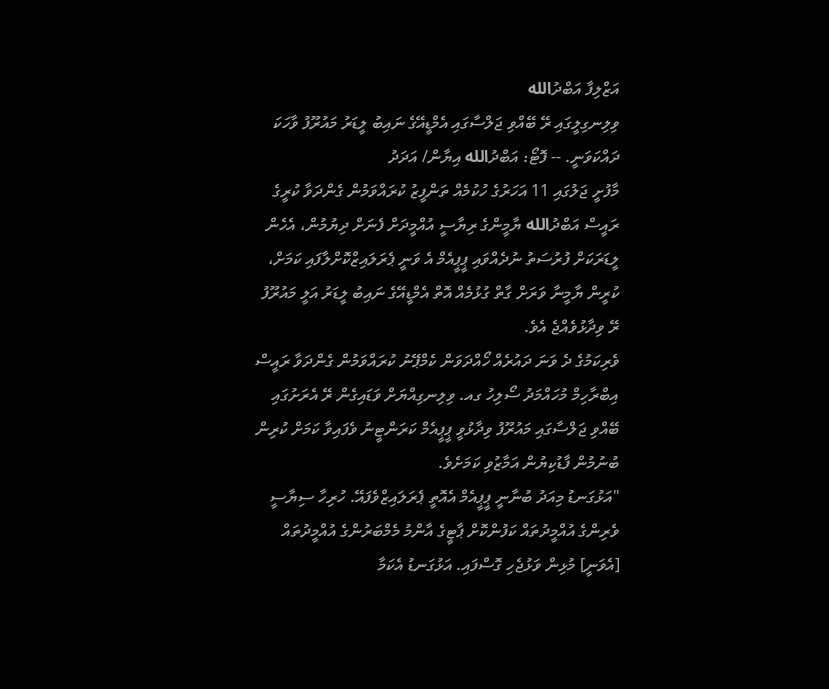އަޒްލިފާ އަބްދުالله
ވިލިނގިލީގައި ރޭ ބޭއްވި ޖަލްސާގައި އެމްޑީއޭގެ ނައިބު ލީޑަރު މައުރޫފު ވާހަކަ ދައްކަވަނީ. -- ފޮޓޯ: އަބްދުالله އިޔާން/ އަދަދު
މާފުށީ ޖަލުގައި 11 އަހަރުގެ ހުކުމެއް ތަންފީޒު ކުރައްވަމުން ގެންދަވާ ކުރީގެ ރައީސް އަބްދުالله ޔާމީންގެ ރިޔާސީ އުއްމީދަށް ފެނަށް ދިޔުމުން، އެހެން ލީޑަރަކަށް ފުރުސަތު ނުދެއްވައި ޕީޕީއެމް އެ ވަނީ ޕެރަލައިޒްކޮށްލާފައި ކަމަށް، ކުރީން ޔާމީނާ ވަރަށް ގާތް ގުޅުމެއް އޮތް އެމްޑީއޭގެ ނައިބު ލީޑަރު އަލީ މައުރޫފު ރޭ ވިދާޅުވެއްޖެ އެވެ.
ވެރިކަމުގެ ދެ ވަނަ ދައުރެއް ހޯއްދަވަން ކެމްޕޭނު ކުރައްވަމުން ގެންދަވާ ރައީސް އިބްރާހިމް މުހައްމަދު ސޯލިހު ގއ. ވިލިނގިއްޔަށް ވަޑައިގެން ރޭ އެރަށުގައި ބޭއްވި ޖަލްސާގައި މައުރޫފު ވިދާޅުވީ ޕީޕީއެމް ކަރަންޓީނު ވެފައިވާ ކަމަށް ކުރިން ބުނުމުން ފާޑުކިޔުން އަމާޒުވި ކަމަށެވެ.
"އަޅުގަނޑު މިއަދު ބުނާނީ ޕީޕީއެމް އެއޮތީ ޕެރަލައިޒްވެފައޭ. ހުރިހާ ސިޔާސީ ވެރިންގެ އުއްމީދުތައް ކަފުންކޮށް ޕާޓީގެ އާންމު މެމްބަރުންގެ އުއްމީދުތައް [އެވަނީ] މުޅިން ވަޅުޖެހި ގޮސްފައި. އަޅުގަނޑު އެކަމާ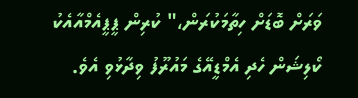ވަރަށް ބޮޑަށް ހިތާމަކުރަން،" ކުރިން ޕީޕީއެމްއާއެކު ކޯލިޝަން ހެދި އެމްޑީއޭގެ މައުރޫފު ވިދާޅުވި އެވެ.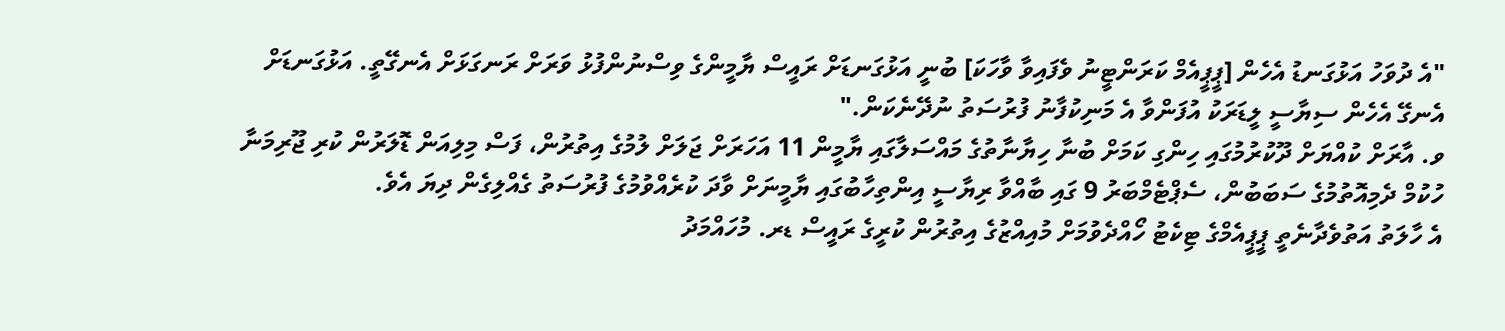"އެ ދުވަހު އަޅުގަނޑު އެހެން [ޕީޕީއެމް ކަރަންޓީނު ވެފައިވާ ވާހަކަ] ބުނީ އަޅުގަނޑަށް ރައީސް ޔާމީންގެ ވިސްނުންފުޅު ވަރަށް ރަނގަޅަށް އެނގޭތީ. އަޅުގަނޑަށް އެނގޭ އެހެން ސިޔާސީ ލީޑަރަކު އުފަންވާ އެ މަނިކުފާނު ފުރުސަތު ނުދޭނެކަން."
ވ. އާރަށް ކުއްޔަށް ދޫކުރުމުގައި ހިންގި ކަމަށް ބުނާ ހިޔާނާތުގެ މައްސަލާގައި ޔާމީން 11 އަހަރަށް ޖަލަށް ލުމުގެ އިތުރުން، ފަސް މިލިއަން ޑޮލަރުން ކުރި ޖޫރިމަނާ ހުކުމް ދެމިއޮތުމުގެ ސަބަބުން، ސެޕްޓެމްބަރު 9 ގައި ބާއްވާ ރިޔާސީ އިންތިހާބުގައި ޔާމީނަށް ވާދަ ކުރެއްވުމުގެ ފުރުސަތު ގެއްލިގެން ދިޔަ އެވެ.
އެ ހާލަތު އަތުވެދާނެތީ ޕީޕީއެމްގެ ޓިކެޓު ހޯއްދެވުމަށް މުއިއްޒުގެ އިތުރުން ކުރީގެ ރައީސް ޑރ. މުހައްމަދު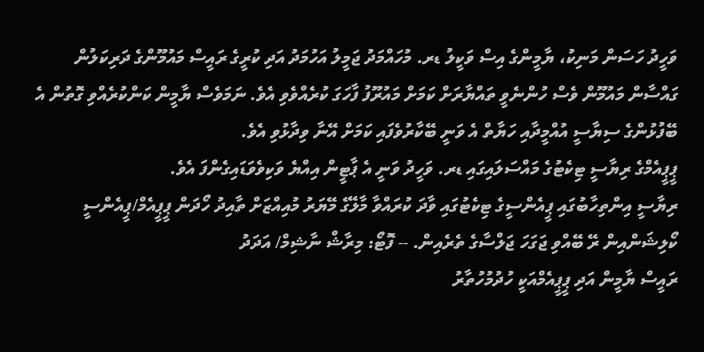ވަހީދު ހަސަން މަނިކު، ޔާމީންގެ އިސް ވަކީލު ޑރ. މުހައްމަދު ޖަމީލު އަހުމަދު އަދި ކުރީގެ ރައީސް މައުމޫންގެ ދަރިކަލުން ގައްސާން މައުމޫން ވެސް ހުންނެވީ ތައްޔާރަށް ކަމަށް މައުރޫފު ފާހަގަ ކުރެއްވެވި އެވެ. ނަމަވެސް ޔާމީން ކަންކުރެއްވި ގޮތުން އެ ބޭފުޅުންގެ ސިޔާސީ އުއްމީދާއި ހަޔާތް އެ ވަނީ ބޭކާރުވެފައި ކަމަށް އޭނާ ވިދާޅުވި އެވެ.
ޕީޕީއެމްގެ ރިޔާސީ ޓިކެޓުގެ މައްސަލައިގައި ޑރ. ވަހީދު ވަނީ އެ ޕާޓީން އިއްޔެ ވަކިވެވަޑައިގެންފަ އެވެ.
ރިޔާސީ އިންތިހާބުގައި ޕީއެންސީގެ ޓިކެޓުގައި ވާދަ ކުރައްވާ މާލޭގެ މޭޔަރު މުއިއްޒަށް ތާއިދު ހޯދަން ޕީޕީއެމް/ޕީއެންސީ ކޯލިޝަންއިން ރޭ ބޭއްވި ޖަގަހަ ޖަލްސާގެ ތެރެއިން. -- ފޮޓޯ: މިރާޝް ނާޝިމް/ އަދަދު
ރައީސް ޔާމީން އަދި ޕީޕީއެމްއަކީ ހުދުމުހުތާރު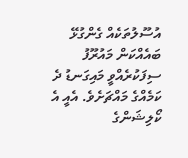އުސޫލުތަކެއް ގެންގުޅޭ ބައެއްކަން މައުރޫފު ސިފަކުރެއްވީ މައިގަނޑު ދެ ކަމެއްގެ މައްޗަށެވެ. އެއީ އެ ކޯލިޝަންގެ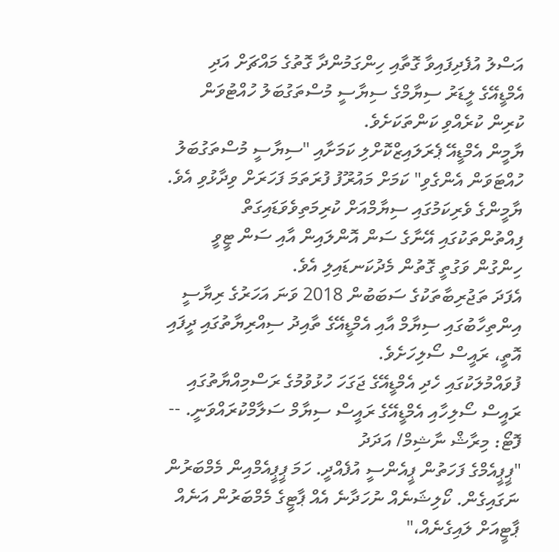އަސްލު އުފެދިފައިވާ ގޮތާއި ހިންގަމުންދާ ގޮތުގެ މައްޗަށް އަދި އެމްޑީއޭގެ ލީޑަރު ސިޔާމްގެ ސިޔާސީ މުސްތަގުބަލު ހުއްޓުވަން ކުރިން ކުރެއްވި ކަންތަކަށެވެ.
ޔާމީން އެމްޑީއޭ ޕެރަލައިޒްކޮށްލި ކަމަށާއި "ސިޔާސީ މުސްތަގުބަލު ހުއްޓަވަން އެންގެވި" ކަމަށް މައުރޫފު ފުރަތަމަ ފަހަރަށް ވިދާޅުވި އެވެ.
ޔާމީންގެ ވެރިކަމުގައި ސިޔާމްއަށް ކުރިމަތިވެވަޑައިގަތް ފިއްތުންތަކުގައި އޭނާގެ ސަން އޮންލައިން އާއި ސަން ޓީވީ ހިންގުން ވަގުތީ ގޮތުން މެދުކަނޑައިލި އެވެ.
އެފަދަ ތަޖުރިބާތަކުގެ ސަބަބުން 2018 ވަނަ އަހަރުގެ ރިޔާސީ އިންތިހާބުގައި ސިޔާމް އާއި އެމްޑީއޭގެ ތާއިދު ސިއްރިޔާތުގައި ދީފައި އޮތީ، ރައީސް ސޯލިހަށެވެ.
ފުވައްމުލަކުގައި ހެދި އެމްޑީއޭގެ ޖަގަހަ ހުޅުވުމުގެ ރަސްމިއްޔާތުގައި ރައީސް ސޯލިހާއި އެމްޑީއޭގެ ރައީސް ސިޔާމް ސަލާމްކުރައްވަނީ. -- ފޮޓޯ: މިރާޝް ނާޝިމް/ އަދަދު
"ޕީޕީއެމްގެ ފަހަތުން ޕީއެންސީ އުފެއްދީ. ހަމަ ޕީޕީއެމްއިން މެމްބަރުން ނަގައިގެން. ކޯލިޝަނެއް ނުހަދާނެ އެއް ޕާޓީގެ މެމްބަރުން އަނެއް ޕާޓީއަށް ލައިގެނެއް،"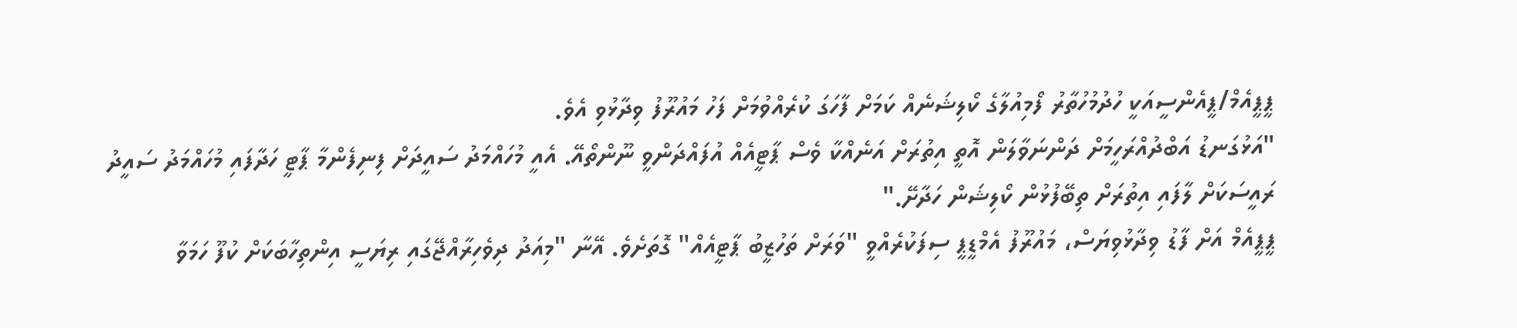ޕީޕީއެމް/ޕީއެންސީއަކީ ހުދުމުހުތާރު ފޯމިއުލާގެ ކޯލިޝަނެއް ކަމަށް ފާހަގަ ކުރެއްވުމަށް ފަހު މައުރޫފު ވިދާޅުވި އެވެ.
"އަޅުގަނޑު އަބްދުއްރަހީމަށް ދަންނަވާލަން އޮތީ އިތުރަށް އަނެއްކާ ވެސް ޕާޓީއެއް އުފައްދަންވީ ނޫންތޯއޭ. އެއީ މުހައްމަދު ސައީދަށް ފިނިފެންމާ ޕާޓީ ހަދާފައި މުހައްމަދު ސައީދު ރައީސަކަށް ލާފައި އިތުރަށް ތިބޭފުޅުން ކޯލިޝަން ހަދާށޭ."
ޕީޕީއެމް އަށް ފާޑު ވިދާޅުވިޔަސް، މައުރޫފު އެމްޑީޕީ ސިފަކުރެއްވީ "ވަރަށް ތަހުޒީބު ޕާޓީއެއް" ގޮތަށެވެ. އޭނާ "މިއަދު ދިވެހިރާއްޖޭގައި ރިޔަސީ އިންތިހާބަކަށް ކުފޫ ހަމަވާ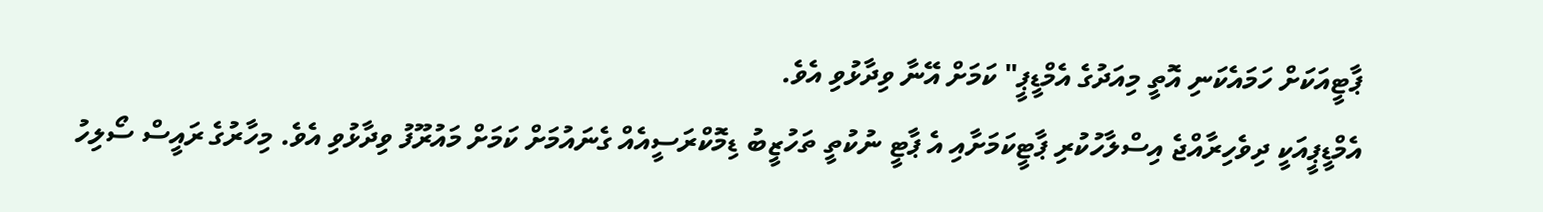ޕާޓީއަކަށް ހަމައެކަނި އޮތީ މިއަދުގެ އެމްޑީޕީ" ކަމަށް އޭނާ ވިދާޅުވި އެވެ.
އެމްޑީޕީއަކީ ދިވެހިރާއްޖެ އިސްލާހުކުރި ޕާޓީކަމަށާއި އެ ޕާޓީ ނުކުތީ ތަހުޒީބު ޑިމޮކްރަސީއެއް ގެނައުމަށް ކަމަށް މައުރޫފު ވިދާޅުވި އެވެ. މިހާރުގެ ރައީސް ސޯލިހު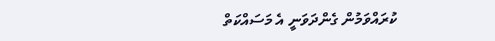ކުރައްވަމުން ގެންދަވަނީ އެ މަސައްކަތް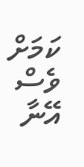ކަމަށް ވެސް އޭނާ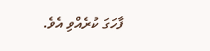ފާހަގަ ކުރެއްވި އެވެ.